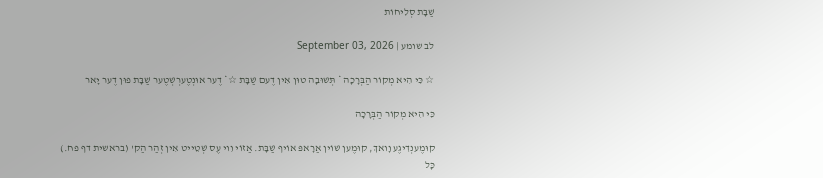שַׁבָּת סְלִיחוֹת

לב שומע | September 03, 2026

☆ כִּי הִיא מְקוֹר הַבְּרָכָה * תְּשׁוּבָה טוּן אִין דֶעם שַׁבָּת ☆* דֶער אוּנְטֶערְשְׁטֶער שַׁבָּת פוּן דֶער יָאר

כִּי הִיא מְקוֹר הַבְּרָכָה

קוּמֶענְדִיגֶע וָואךְ, קוּמֶען שׁוֹין אַרָאפּ אוֹיף שַׁבָּת. אַזוֹי וִוי עֶס שְׁטֵייט אִין זְהַר הַק' (בראשית דף פח.) כָּל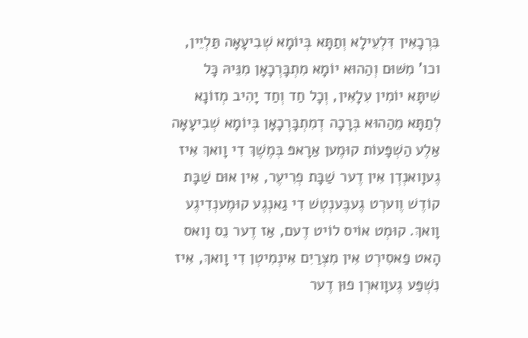בִּרְכָאִין דִּלְעֵילָא וְתַתָּא בְּיוֹמָא שְׁבִיעָאָה תַּלְיֵין, וכו' מִשּׁוּם וְהַהוּא יוֹמָא מִתְבָּרְכָאָן מִנֵּיהּ כָּל שִׁיתָּא יוֹמִין עִלָאִין, וְכָל חַד וְחַד יָהִיב מְזוֹנָא לְתַתָּא מֵהַהוּא בְּרָכָה דְמִתְבָּרְכָאָן בְּיוֹמָא שְׁבִיעָאָה אַלֶע הַשְׁפָּעוֹת קוּמֶען אַרָאפּ בְּמֶשֶׁךְ דִי וָואךְ אִיז גֶעוָואנְדְן אִין דֶער שַׁבָּת פְרִיעֶר, אִין אוּם שַׁבָּת קוֹדֶשׁ וֶוערְט גֶעבֶּענְטְשׁ דִי גַאנְגֶע קוּמֶענְדִיגֶע וָואךְ. קוּמְט אוֹיס לוֹיט דֶעם, אַז דֶער נֵס וָואס הָאט פַאסִירְט אִין מִצְרַיִם אִינְמִיטְן דִי וָואךְ, אִיז נִשְׁפַּע גֶעוָוארְן פוּן דֶער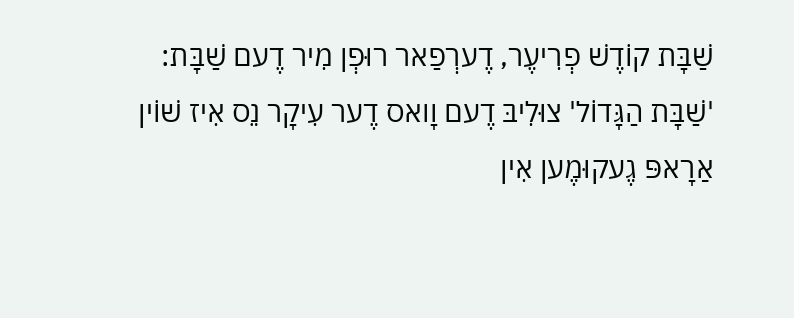שַׁבָּת קוֹדֶשׁ פְרִיעֶר, דֶערְפַאר רוּפְן מִיר דֶעם שַׁבָּת: 'שַׁבָּת הַגָּדוֹל' צוּלִיבּ דֶעם וָואס דֶער עִיקָר נֵס אִיז שׁוֹין אַרָאפּ גֶעקוּמֶען אִין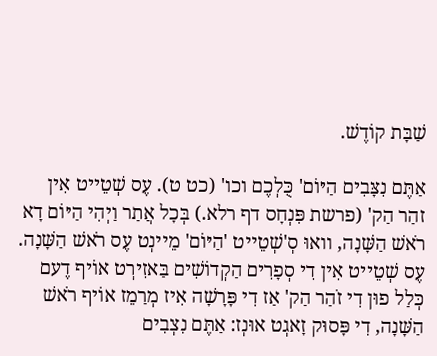שַׁבָּת קוֹדֶשׁ.

אַתֶּם נִצָּבִים הַיּוֹם' כֻּלְכֶם וכו' (כט ט). עֶס שְׁטֵייט אִין זהַר הַק' (פרשת פִּנְחָס דף רלא.) בְּכָל אֲתַר וַיְהִי הַיּוֹם דָא רֹאשׁ הַשָּׁנָה, וואוּ סְ'שְׁטֵייט 'הַיּוֹם' מֵיינְט עֶס רֹאשׁ הַשָּׁנָה. עֶס שְׁטֵייט אִין דִי סְפָרִים הַקְדוֹשִׁים בַּאזִירְט אוֹיף דֶעם כְּלַל פוּן דִי זֹהַר הַק' אַז דִי פָּרָשָׁה אִיז מְרַמֵז אוֹיף רֹאשׁ הַשָּׁנָה, דִי פָּסוּק זָאגְט אוּנְז: אַתֶּם נִצְבִים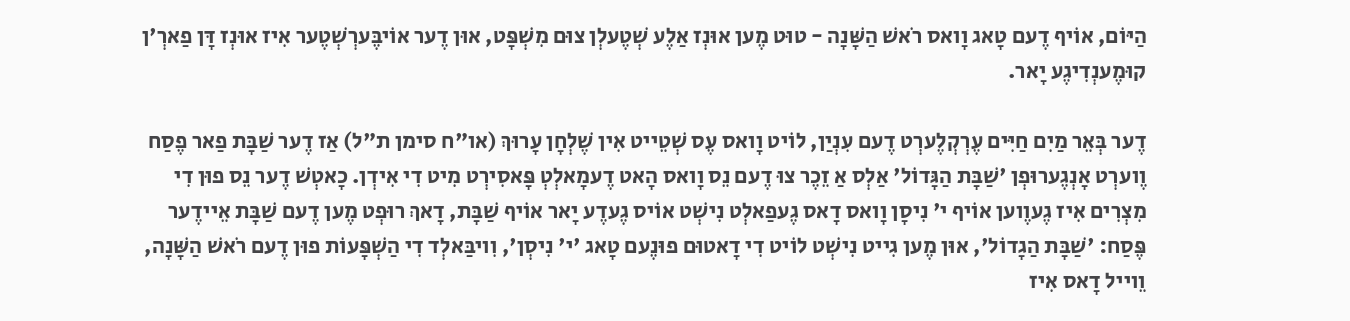הַיּוֹם, אוֹיף דֶעם טָאג וָואס רֹאשׁ הַשָּׁנָה - טוּט מֶען אוּנְז אַלֶע שְׁטֶעלְן צוּם מִשְׁפָּט, אוּן דֶער אוֹיבֶּערְשְׁטֶער אִיז אוּנְז דָּן פַארְ'ן קוּמֶענְדִיגֶע יָאר.

דֶער בְּאֵר מַיִם חַיִּים עֶרְקְלֶערְט דֶעם עִנְיַן, לוֹיט וָואס עֶס שְׁטֵייט אִין שֶׁלְחָן עָרוּךְ (או"ח סימן ת"ל) אַז דֶער שַׁבָּת פַאר פֶסַח וֶוערְט אָנְגֶערוּפְן 'שַׁבָּת הַגָּדוֹל' אַלְס אַ זֵכֶר צוּ דֶעם נֵס וָואס הָאט דֶעמָאלְטְ פָּאסִירְט מִיט דִי אִידְן. כָאטְשׁ דֶער נֵס פוּן דִי מִצְרִים אִיז גֶעוֶוען אוֹיף י' נִיסָן וָואס דָאס גֶעפַאלְט נִישְׁט אוֹיס גֶעדֶע יָאר אוֹיף שַׁבָּת, דָאךְ רוּפְט מֶען דֶעם שַׁבָּת אֵיידֶער פֶּסַח: 'שַׁבָּת הַגָדוֹל', אוּן מֶען גִייט נִישְׁט לוֹיט דִי דָאטוּם פוּנֶעם טָאג 'י' נִיסְן', וִויבַּאלְד דִי הַשְׁפָּעוֹת פוּן דֶעם רֹאשׁ הַשָּׁנָה, וֵוייל דָאס אִיז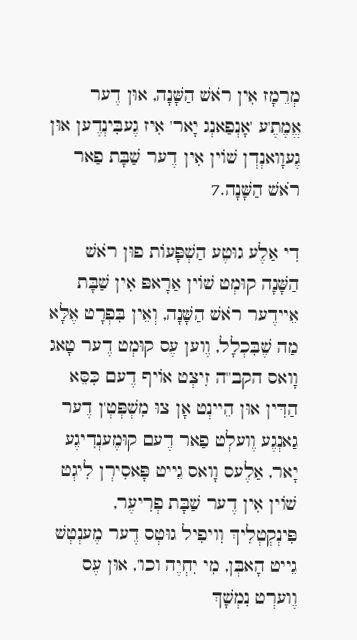מְרֵמָז אִין רֹאשׁ הַשָּׁנָה, אוּן דֶער אֱמֶתֶ'ע 'אָנְפַאנְג יָאר' אִיז גֶעבִּינְדֶען אוּן גֶעוָואנְדְן שׁוֹין אִין דֶער שַׁבָּת פַאר רֹאשׁ הַשָּׁנָה.7

דִי אַלֶע גוּטֶע הַשְׁפָּעוֹת פוּן רֹאשׁ הַשָּׁנָה קוּמְט שׁוֹין אַרָאפּ אִין שַׁבָּת אֵיידֶער רֹאשׁ הַשָּׁנָה, וְאֵין בִּפְרָט אֶלָּא מַה שֶׁבִּכְלָל, וֶוען עֶס קוּמְט דֶער טָאג וָואס הקב"ה זִיצְט אוֹיף דֶעם כִּסֵּא הַדִּין אוּן הֵיינְט אָן צוּ מִשְׁפְּטְ'ן דֶער גַאנְגֶע וֶועלְט פַאר דֶעם קוּמֶענְדִיגֶע יָאר, אַלֶעס וָואס גֵייט פָּאסִירְן לִיגְט שׁוֹין אִין דֶער שַׁבָּת פְרִיעֶר, פִּינְקְטְלִיךְ וִויפִיל גוּטְס דֶער מֶענְטְשׁ גֵייט הָאבְּן, מִי יִחְיֶה וכו', אוּן עֶס וֶוערְט נִמְשָׁךְ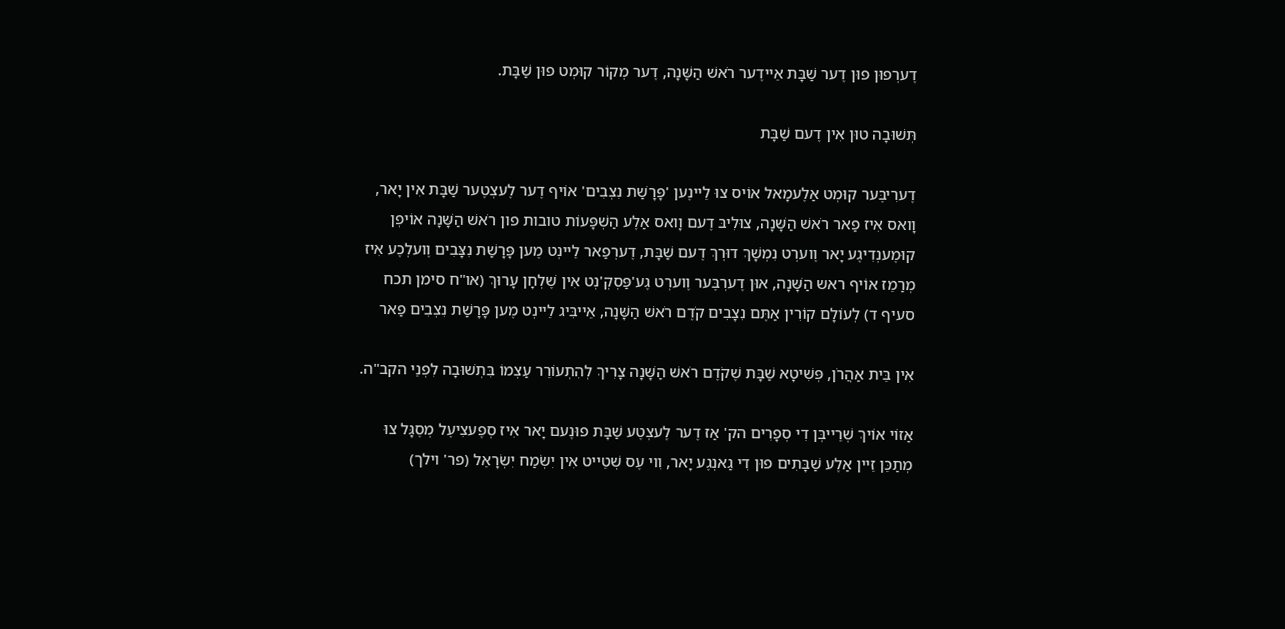דֶערְפוּן פוּן דֶער שַׁבָּת אֵיידֶער רֹאשׁ הַשָּׁנָה, דֶער מְקוֹר קוּמְט פוּן שַׁבָּת.

תְּשׁוּבָה טוּן אִין דֶעם שַׁבָּת

דֶערִיבֶּער קוּמְט אַלֶעמָאל אוֹיס צוּ לֵיינֶען 'פָּרָשַׁת נִצְבִים' אוֹיף דֶער לֶעצְטֶער שַׁבָּת אִין יָאר, וָואס אִיז פַאר רֹאשׁ הַשָּׁנָה, צוּלִיבּ דֶעם וָואס אַלֶע הַשְׁפָּעוֹת טובות פון רֹאשׁ הַשָּׁנָה אוֹיפְן קוּמֶענְדִיגֶע יָאר וֶוערְט נִמְשָׁךְ דוּרְךְ דֶעם שַׁבָּת, דֶערְפַאר לֵיינְט מֶען פָּרָשַׁת נִצָּבִים וֶועלְכֶע אִיז מְרַמֵז אוֹיף ראש הַשָּׁנָה, אוּן דֶערְבֶּער וֶוערְט גֶע'פַּסְקְ'נְט אִין שֶׁלְחָן עָרוּךְ (או"ח סימן תכח סעיף ד) לְעוֹלָם קוֹרִין אַתֶּם נִצָבִים קֹדֶם רֹאשׁ הַשָּׁנָה, אֵייבִּיג לֵיינְט מֶען פָּרָשַׁת נִצְבִים פַאר

אִין בֵּית אַהֲרֹן, פְּשִׁיטָא שַׁבָּת שֶׁקֹדֶם רֹאשׁ הַשָּׁנָה צָרִיךְ לְהִתְעוֹרֵר עַצְמוֹ בִּתְשׁוּבָה לִפְנֵי הקב"ה.

אַזוֹי אוֹיךְ שְׁרֵייבְּן דִי סְפָרִים הק' אַז דֶער לֶעצְטֶע שַׁבָּת פוּנֶעם יָאר אִיז סְפֶעצִיעֶל מְסֶגָּל צוּ מְתַכֵּן זֵיין אַלֶע שַׁבָּתִים פוּן דִי גַאנְגֶע יָאר, וִוי עֶס שְׁטֵייט אִין יִשְׂמַח יִשְׂרָאֵל (פר' וילך)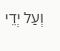וְעַל יְדֵי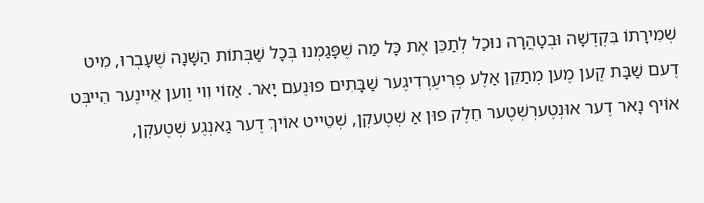שְׁמִירָתוֹ בִּקְדֶשָׁה וּבְטָהֲרָה נוּכַל לְתַכֵּן אֶת כָּל מַה שֶׁפָּגַמְנוּ בְּכָל שַׁבְּתוֹת הַשָּׁנָה שֶׁעָבְרוּ, מִיט דֶעם שַׁבָּת קֶען מֶען מְתַקֵן אַלֶע פְרִיעֶרְדִיגֶער שַׁבָּתִים פוּנֶעם יָאר. אַזוֹי וִוי וֶוען אֵיינֶער הֵייבְּט אוֹיף נָאר דֶער אוּנְטֶערְשְׁטֶער חֵלֶק פוּן אַ שְׁטֶעקְן, שְׁטֵייט אוֹיךְ דֶער גַאנְגֶע שְׁטֶעקְן,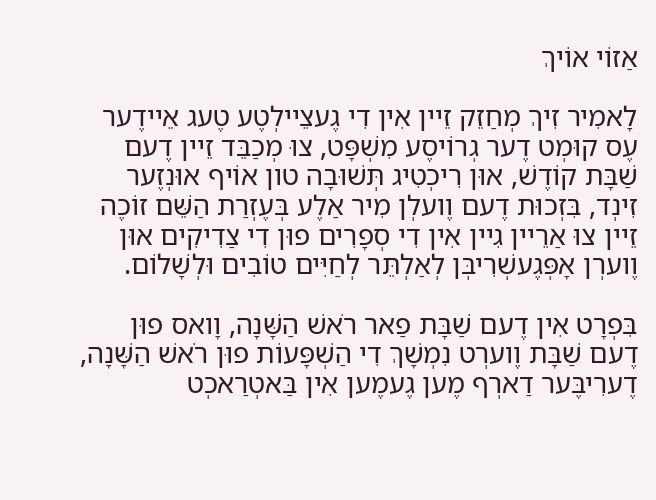אַזוֹי אוֹיךְ

לָאמִיר זִיךְ מְחַזֵק זֵיין אִין דִי גֶעצֵיילְטֶע טֶעג אֵיידֶער עֶס קוּמְט דֶער גְרוֹיסֶע מִשְׁפָּט, צוּ מְכַבֵּד זֵיין דֶעם שַׁבָּת קוֹדֶשׁ, אוּן רִיכְטִיג תְּשׁוּבָה טון אוֹיף אוּנְזֶער זִינְד, בִּזְכוּת דֶעם וֶועלְן מִיר אַלֶע בְּעֶזְרַת הַשֵּׁם זוֹכֶה זֵיין צוּ אַרֵיין גִיין אִין דִי סְפָרִים פוּן דִי צַדִיקִים אוּן וֶוערְן אָפְּגֶעשְׁרִיבְּן לְאַלְתֵּר לְחַיִּים טוֹבִים וּלְשָׁלוֹם.

בִּפְרָט אִין דֶעם שַׁבָּת פַאר רֹאשׁ הַשָּׁנָה, וָואס פוּן דֶעם שַׁבָּת וֶוערְט נִמְשָׁךְ דִי הַשְׁפָּעוֹת פוּן רֹאשׁ הַשָּׁנָה, דֶערִיבֶּער דַארְף מֶען גֶעמֶען אִין בַּאטְרַאכְט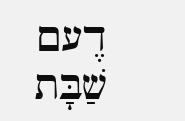דֶעם שַׁבָּת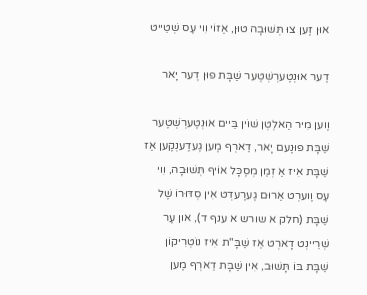אוּן זֶען צוּ תְּשׁוּבָה טוּן, אַזוֹי וִוי עֶס שְׁטֵייט

דֶער אוּנְטֶערְשְׁטֶער שַׁבָּת פוּן דֶער יָאר

וֶוען מִיר הַאלְטְן שׁוֹין בֵּיים אוּנְטֶערְשְׁטֶער שַׁבָּת פוּנֶעם יָאר, דַארְף מֶען גֶעדֶענְקֶען אַז שַׁבָּת אִיז אַ זְמַן מְסֶכָּל אוֹיף תְּשׁוּבָה, וִוי עֶס וֶוערְט אַרוּם גֶערֶעדְט אִין סְדּוּרוֹ שֶׁל שַׁבָּת (חלק א שורש א ענף ד), און עֶר שְׁרֵיינְט דָארְט אַז שַׁבָּ"ת אִיז נוֹטְרִיקוֹן שַׁבָּת בּוֹ תָּשׁוּב, אִין שַׁבָּת דַארְף מֶען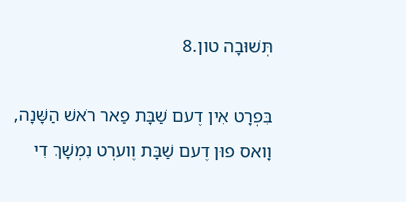תְּשׁוּבָה טון.8

בִּפְרָט אִין דֶעם שַׁבָּת פַאר רֹאשׁ הַשָּׁנָה, וָואס פוּן דֶעם שַׁבָּת וֶוערְט נִמְשָׁךְ דִי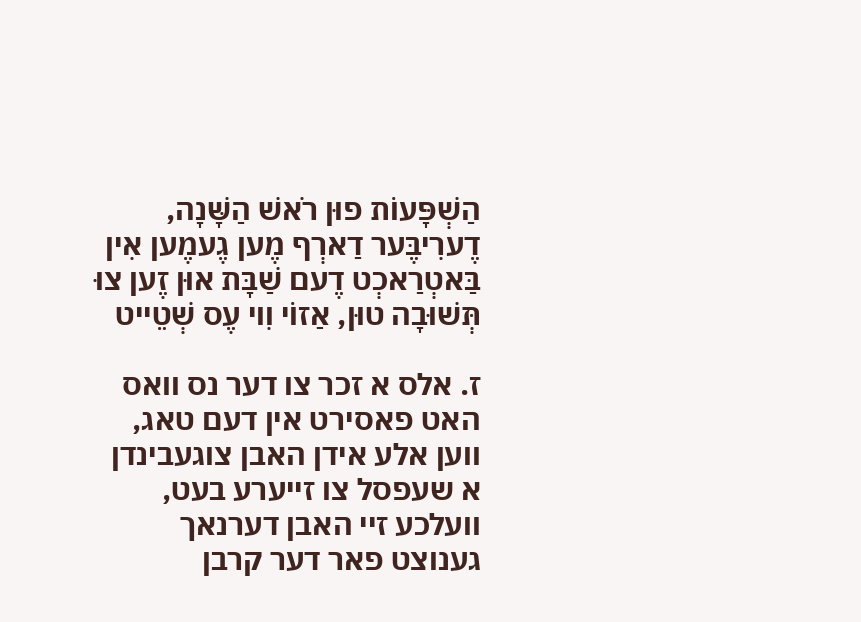הַשְׁפָּעוֹת פוּן רֹאשׁ הַשָּׁנָה, דֶערִיבֶּער דַארְף מֶען גֶעמֶען אִין בַּאטְרַאכְט דֶעם שַׁבָּת אוּן זֶען צוּ תְּשׁוּבָה טוּן, אַזוֹי וִוי עֶס שְׁטֵייט

ז. אלס א זכר צו דער נס וואס האט פאסירט אין דעם טאג, ווען אלע אידן האבן צוגעבינדן א שעפסל צו זייערע בעט, וועלכע זיי האבן דערנאך גענוצט פאר דער קרבן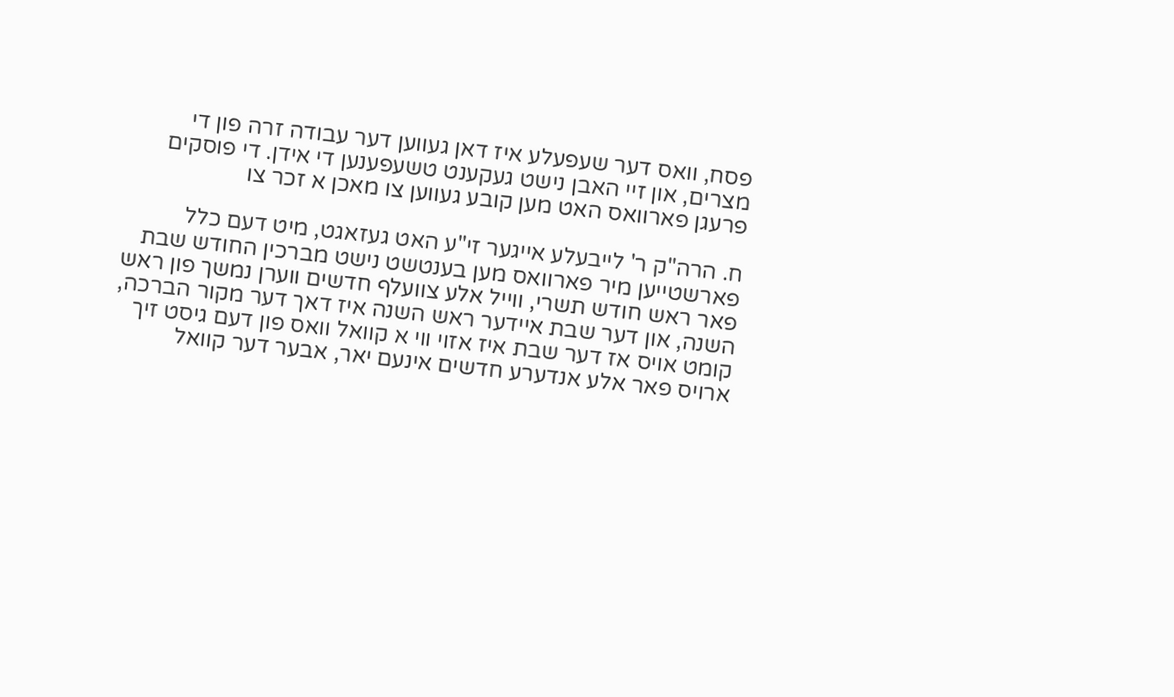פסח, וואס דער שעפעלע איז דאן געווען דער עבודה זרה פון די מצרים, און זיי האבן נישט געקענט טשעפענען די אידן. די פוסקים פרעגן פארוואס האט מען קובע געווען צו מאכן א זכר צו

ח. הרה"ק ר' לייבעלע אייגער זי"ע האט געזאגט, מיט דעם כלל פארשטייען מיר פארוואס מען בענטשט נישט מברכין החודש שבת פאר ראש חודש תשרי, ווייל אלע צוועלף חדשים ווערן נמשך פון ראש השנה, און דער שבת איידער ראש השנה איז דאך דער מקור הברכה, קומט אויס אז דער שבת איז אזוי ווי א קוואל וואס פון דעם גיסט זיך ארויס פאר אלע אנדערע חדשים אינעם יאר, אבער דער קוואל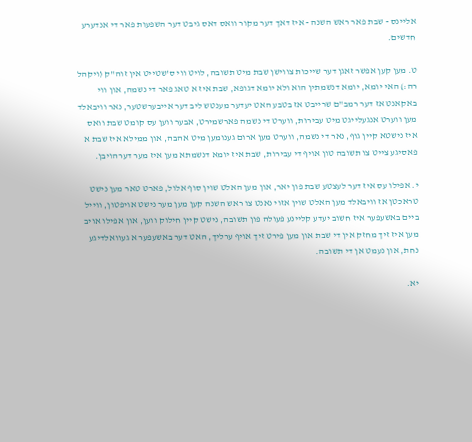אליינס - שבת פאר ראש השנה - איז דאך דער מקור וואס דאס גיבט דער השפעות פאר די אנדערע חדשים.

ט. מען קען אפשר זאגן דער שייכות צווישן שבת מיט תשובה, לויט ווי ס'שטייט אין זוה"ק (ויקהל רה:) האי יומא, יומא דנשמתין הוא ולא יומא דגופא, שבת איז א טאג פאר די נשמה, און ווי באקאנט אז דער רמב"ם שרייבט אז בטבע האט יעדער מענטש ליב דער אייבערשטער, נאר וויבאלד מען ווערט אנגעלייגט מיט עבירות, ווערט די נשמה פארשמירט, אבער ווען עס קומט שבת וואס איז נישטא קיין גוף, נאר די נשמה, ווערט מען ארום גענומען מיט אהבה, און ממילא איז שבת א פאסיגע צייט צו תשובה טון אויף די עבירות, שבת איז יומא דנשמתא מען איז מער דערהויבן.

י. אפילו עס איז דער לעצטע שבת פון יאר, און מען האלט שוין סוף אלול, פארט טאר מען נישט טראכטן אז וויבאלד מען האלט שוין אזוי נאנט צו ראש השנה קען מען מער נישט אויפטון, ווייל ביים באשעפער איז חשוב יעדע קליינע פעולה פון תשובה, נישט קיין חילוק ווען, און אפילו אויב מען איז זיך מחזק אין די שבת און מען פירט זיך אויף ערליך, האט דער באשעפער א געוואלדיגע נחת, און נעמט אן די תשובה.

יא.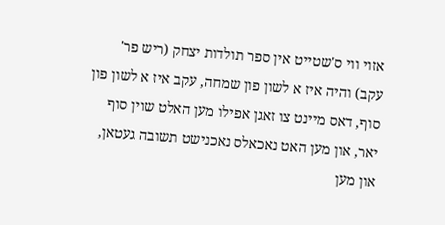אזוי ווי ס'שטייט אין ספר תולדות יצחק (ריש פר' עקב) והיה איז א לשון פון שמחה, עקב איז א לשון פון סוף, דאס מיינט צו זאגן אפילו מען האלט שוין סוף יאר, און מען האט נאכאלס נאכנישט תשובה געטאן, און מען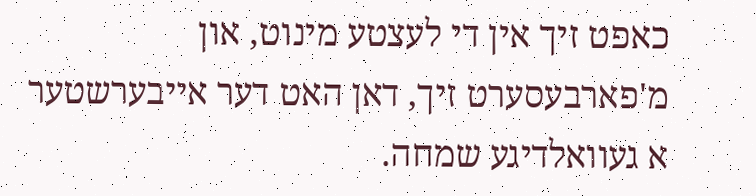כאפט זיך אין די לעצטע מינוט, און מ'פארבעסערט זיך, דאן האט דער אייבערשטער א געוואלדיגע שמחה.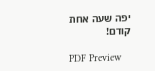יפה שעה אחת קודם!

PDF Preview